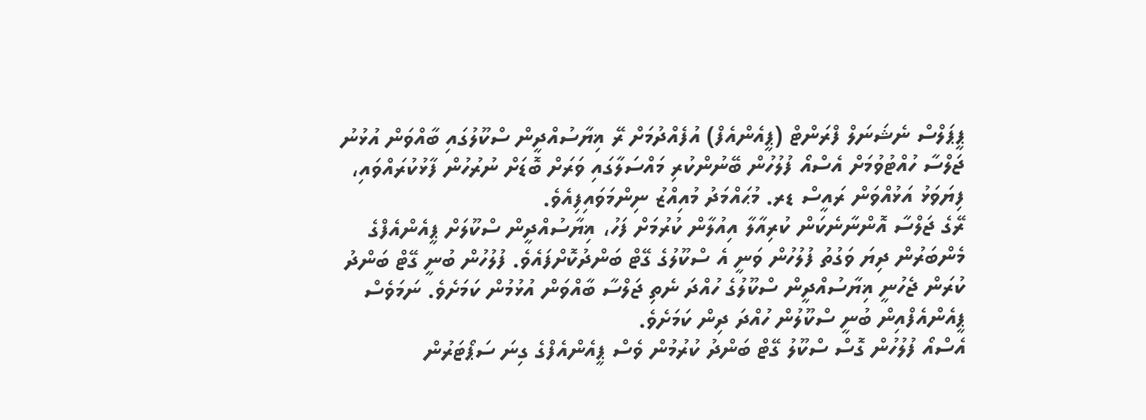ޕީޕަލްސް ނެޝަނަލް ފްރަންޓް (ޕީއެންއެފް) އުފެއްދުމަށް ރޭ ޣިޔާސުއްދީން ސްކޫލުގައި ބާއްވަން އުޅުނު ޖަލްސާ ހުއްޓުވުމަށް އެސްއޯ ފުލުހުން ބޭނުންކުރި މައްސަލާގައި ވަރަށް ބޮޑަށް ނުރުހުން ފާޅުކުރައްވައި، ފިޔަވަޅު އަޅުއްވަން ރައީސް ޑރ. މުޙައްމަދު މުއިއްޒު ނިންމަވައިފިއެވެ.
ރޭގެ ޖަލްސާ އޮންނާނެކަން ކުރިއާލާ އިއުލާން ކުރުމަށް ފަހު، ޣިޔާސުއްދީން ސްކޫލަށް ޕީއެންއެފްގެ މެންބަރުން ދިޔަ ވަގުތު ފުލުހުން ވަނީ އެ ސްކޫލުގެ ގޭޓް ބަންދުކޮށްފައެވެ. ފުލުހުން ބުނީ ގޭޓް ބަންދު ކުރަން ޖެހުނީ ޣިޔާސުއްދީން ސްކޫލުގެ ހުއްދަ ނެތި ޖަލްސާ ބާއްވަން އުޅުމުން ކަމަށެވެ. ނަމަވެސް ޕީއެންއެފްއިން ބުނީ ސްކޫލުން ހުއްދަ ދިން ކަމަށެވެ.
އެސްއޯ ފުލުހުން ގޮސް ސްކޫލު ގޭޓް ބަންދު ކުރުމުން ވެސް ޕީއެންއެފްގެ ގިނަ ސަޕޯޓަރުން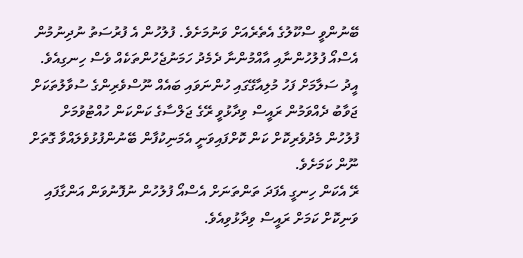ބޭނުންވީ ސްކޫލުގެ އެތެރެއަށް ވަނުމަށެވެ. ފުލުހުން އެ ފުރުސަތު ނުދިނުމުން އެސްއޯ ފުލުހުންނާއި އާއްމުންނާ ދެމެދު ހަމަނުޖެހުންތަކެއް ވެސް ހިނގިއެވެ.
އީދު ސަލާމަށް ފަހު މުލިއާގޭގައި ހުންނަވައި ބައެއް ނޫސްވެރިންގެ ސުވާލުތަކަށް ޖަވާބު ދެއްވަމުން ރައީސް ވިދާޅުވީ ރޭގެ ޖަލްސާގެ ކަންކަން ހުއްޓުވުމަށް ފުލުހުން މެދުވެރިކޮށް ކަން ކޮށްފައިވަނީ އެމަނިކުފާން ބޭނުންފުޅުވެލައްވާ ގޮތަށް ނޫން ކަމަށެވެ.
ރޭ އެކަން ހިނގީ އެފަދަ ތަންތަނަށް އެސްއޯ ފުލުހުން ނުފޮނުވަން އަންގާފައި ވަނިކޮށް ކަމަށް ރައީސް ވިދާޅުވިއެވެ.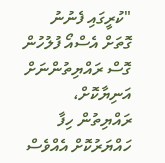"ކުރީގައި ފެނުނު ގޮތަށް އެސްއޯ ފުލުހުން ގޮސް ރައްޔިތުންނަށް އަނިޔާކޮށް، ރައްޔިތުން ހިފާ ހައްޔަރުކޮށް އެއްވެސް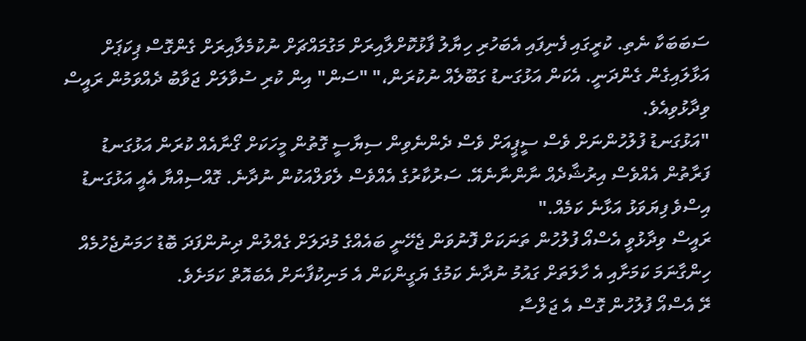ސަބަބަކާ ނެތި. ކުރީގައި ފެނިފައި އެބަހުރި ހިޔާލު ފާޅުކޮށްލާއިރަށް މަގުމައްޗަށް ނުކުމެލާއިރަށް ގެންގޮސް ޕިކަޕަށް އަޅާލައިގެން ގެންދަނީ. އެކަން އަޅުގަނޑު ގަބޫލެއް ނުކުރަން،" "ސަން" އިން ކުރި ސުވާލަށް ޖަވާބު ދެއްވަމުން ރައީސް ވިދާޅުވިއެވެ.
"އަޅުގަނޑު ފުލުހުންނަށް ވެސް ސީޕީއަށް ވެސް ދެންނެވިން ސިޔާސީ ގޮތުން މީހަކަށް ގޯނާއެއް ކުރަން އަޅުގަނޑު ފަރާތުން އެއްވެސް އިރުޝާދެއް ނާންނާނެއޭ. ސަރުކާރުގެ އެއްވެސް ލެވަލްއަކުން ނުދާނެ. ގޮއްސިއްޔާ އެއީ އަޅުގަނޑު އިސްވެ ފިޔަވަޅު އަޅާނެ ކަމެއް."
ރައީސް ވިދާޅުވީ އެސްއޯ ފުލުހުން ތަނަކަށް ފޮނުވަން ޖެހޭނީ ބައެއްގެ މުދަލަށް ގެއްލުން ދިނުންފަދަ ބޮޑު ހަމަނުޖެހުމެއް ހިންގާނަމަ ކަމަށާއި އެ ހާލަތަށް ގައުމު ނުދާނެ ކަމުގެ ޔަގީންކަން އެ މަނިކުފާނަށް އެބައޮތް ކަމަށެވެ.
ރޭ އެސްއޯ ފުލުހުން ގޮސް އެ ޖަލްސާ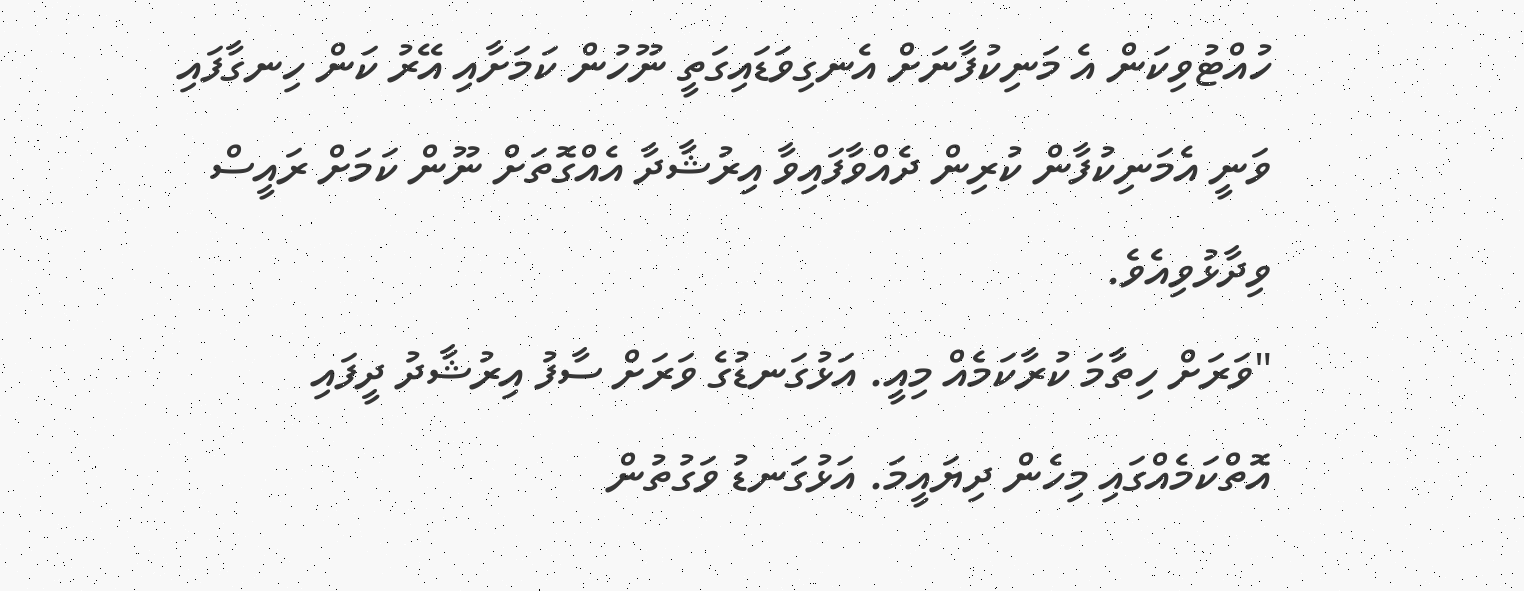ހުއްޓުވިކަން އެ މަނިކުފާނަށް އެނގިވަޑައިގަތީ ނޫހުން ކަމަށާއި އޭރު ކަން ހިނގާފައި ވަނީ އެމަނިކުފާން ކުރިން ދެއްވާފައިވާ އިރުޝާދާ އެއްގޮތަށް ނޫން ކަމަށް ރައީސް ވިދާޅުވިއެވެ.
"ވަރަށް ހިތާމަ ކުރާކަމެއް މިއީ. އަޅުގަނޑުގެ ވަރަށް ސާފު އިރުޝާދު ދީފައި އޮތްކަމެއްގައި މިހެން ދިޔައީމަ. އަޅުގަނޑު ވަގުތުން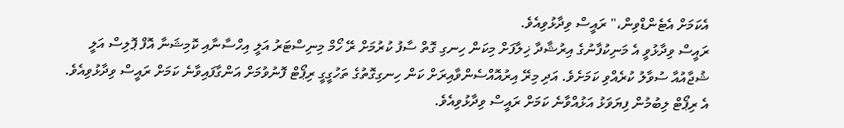އެކަމަށް އެޓެންޑްވިން،" ރައީސް ވިދާޅުވިއެވެ.
ރައީސް ވިދާޅުވީ އެ މަނިކުފާނުގެ އިރުޝާދާ ޚިލާފަށް މިކަން ހިނގި ގޮތް ސާފު ކުރުމަށް ރޭ ހޯމް މިނިސްޓަރު އަލީ އިހްސާނާއި ކޮމިޝަނާ އޮފް ޕޮލިސް އަލީ ޝުޖާއުއާ ސުވާލު ކުރެއްވި ކަމަށެވެ. އަދި މިރޭ އިރުއޮއްސެންވާއިރަށް ކަން ހިނގިގޮތުގެ ތަހުގީގީ ރިޕޯޓް ފޮނުވުމަށް އަންގާފައިވާނެ ކަމަށް ރައީސް ވިދާޅުވިއެވެ. އެ ރިޕޯޓް ލިބުމުން ފިޔަވަޅު އަޅުއްވާނެ ކަމަށް ރައީސް ވިދާޅުވިއެވެ.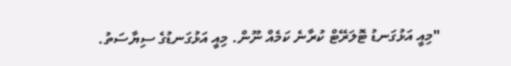"މިއީ އަޅުގަނޑު ޓޮލަރޭޓް ކުރާނެ ކަމެއް ނޫން. މިއީ އަޅުގަނޑުގެ ސިޔާސަތު.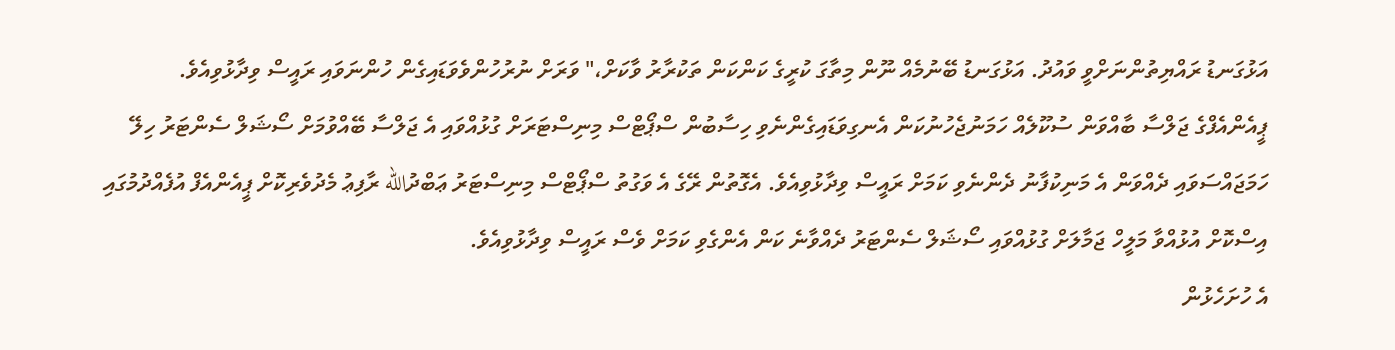އަޅުގަނޑު ރައްޔިތުންނަށްވީ ވައުދު. އަޅުގަނޑު ބޭނުމެއް ނޫން މިތާގަ ކުރީގެ ކަންކަން ތަކުރާރު ވާކަށް،" ވަރަށް ނުރުހުންވެވަޑައިގެން ހުންނަވައި ރައީސް ވިދާޅުވިއެވެ.
ޕީއެންއެފްގެ ޖަލްސާ ބާއްވަން ސުކޫލެއް ހަމަނުޖެހުނުކަން އެނގިވަޑައިގެންނެވި ހިސާބުން ސްޕޯޓްސް މިނިސްޓަރަށް ގުޅުއްވައި އެ ޖަލްސާ ބޭއްވުމަށް ސޯޝަލް ސެންޓަރު ހިލޭ ހަމަޖައްސަވައި ދެއްވަން އެ މަނިކުފާނު ދެންނެވި ކަމަށް ރައީސް ވިދާޅުވިއެވެ. އެގޮތުން ރޭގެ އެ ވަގުތު ސްޕޯޓްސް މިނިސްޓަރު ޢަބްދުالله ރާފިޢު މެދުވެރިކޮށް ޕީއެންއެފް އުފެއްދުމުގައި އިސްކޮށް އުޅުއްވާ މަލީހް ޖަމާލަށް ގުޅުއްވައި ސޯޝަލް ސެންޓަރު ދެއްވާނެ ކަން އެންގެވި ކަމަށް ވެސް ރައީސް ވިދާޅުވިއެވެ.
އެ ހުށަހެޅުން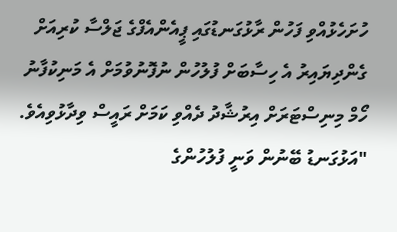ހުށަހެޅުއްވި ފަހުން ރާޅުގަނޑުގައި ޕީއެންއެފްގެ ޖަލްސާ ކުރިއަށް ގެންދިޔައިރު އެ ހިސާބަށް ފުލުހުން ނުފޮނުވުމަށް އެ މަނިކުފާނު ހޯމް މިނިސްޓަރަށް އިރުޝާދު ދެއްވި ކަމަށް ރައީސް ވިދާޅުވިއެވެ.
"އަޅުގަނޑު ބޭނުން ވަނީ ފުލުހުންގެ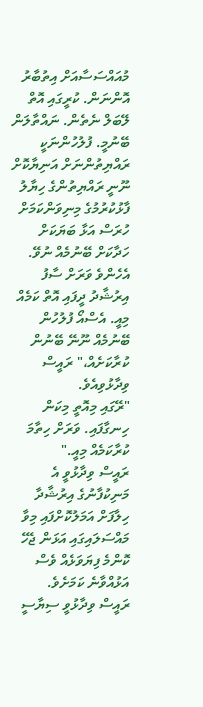މުއައްސަސާއަށް އިތުބާރު އޮންނަން. ކުރީގައި އޮތް ލޭބަލް ނެތެން. ނައްތާލަން ބޭނުމީ. ފުލުހުންނަކީ ރައްޔިތުންނަށް އަނިޔާކޮށް ނޫނީ ރައްޔިތުންގެ ހިޔާލު ފާޅުކުރުމުގެ މިނިވަންކަމަށް ހުރަސް އަޅާ ބަޔަކަށް ހަދާކަށް ބޭނުމެއް ނުވޭ. އެހެންވެ ވަރަށް ސާފު އިރުޝާދު ދީފައި އޮތް ކަމެއް މިއީ. އެސްއޯ ފުލުހުން ބޭނުމެއް ނޫނޭ ބޭނުން ކުރާކަށެއް،" ރައީސް ވިދާޅުވިއެވެ.
"ރޭގައި މިއޮތީ މިކަން ހިނގާފައި. ވަރަށް ހިތާމަ ކުރާކަމެއް މިއީ."
ރައީސް ވިދާޅުވީ އެ މަނިކުފާނުގެ އިރުޝާދާ ހިލާފަށް އަމަލުކޮށްފައި މިވާ މައްސަލައިގައި އަޅަން ޖެހޭ ކޮންމެ ފިޔަވަޅެއް ވެސް އަޅުއްވާނެ ކަމަށެވެ.
ރައީސް ވިދާޅުވީ ސިޔާސީ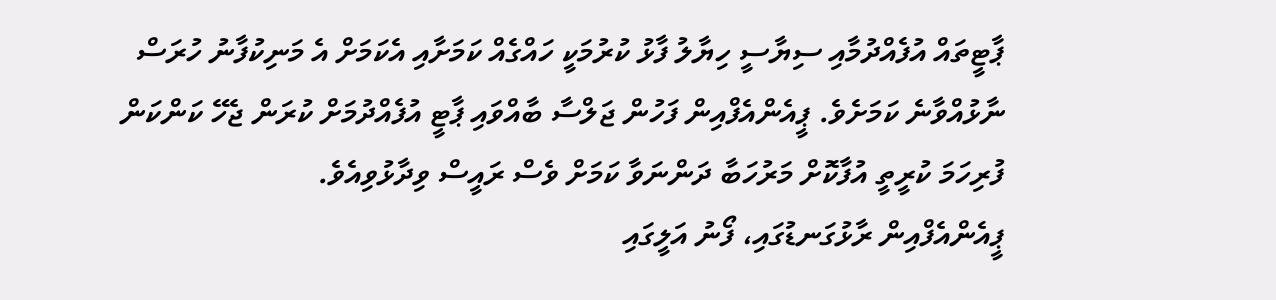ޕާޓީތައް އުފެއްދުމާއި ސިޔާސީ ހިޔާލު ފާޅު ކުރުމަކީ ހައްގެއް ކަމަށާއި އެކަމަށް އެ މަނިކުފާނު ހުރަސް ނާޅުއްވާނެ ކަމަށެވެ. ޕީއެންއެފްއިން ފަހުން ޖަލްސާ ބާއްވައި ޕާޓީ އުފެއްދުމަށް ކުރަން ޖެހޭ ކަންކަން ފުރިހަމަ ކުރީތީ އުފާކޮށް މަރުހަބާ ދަންނަވާ ކަމަށް ވެސް ރައީސް ވިދާޅުވިއެވެ.
ޕީއެންއެފްއިން ރާޅުގަނޑުގައި، ފޯނު އަލީގައި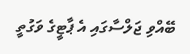ބޭއްވި ޖަލްސާގައި އެ ޕާޓީގެ ވަގުތީ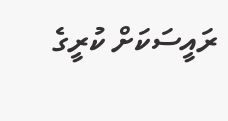ރައީސަކަށް ކުރީގެ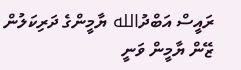ރައީސް އަބްދުالله ޔާމީންގެ ދަރިކަލުން ޒޭން ޔާމީން ވަނީ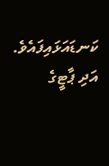ކަނޑައަޅައިފައެވެ. އަދި ޕާޓީގެ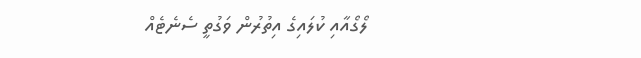ލޯގޯއާއި ކުލައިގެ އިތުރުން ވަގުތީ ސެނެޓެއް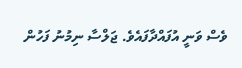ވެސް ވަނީ އުފައްދާފައެވެ. ޖަލްސާ ނިމުނު ފަހުން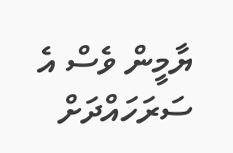ޔާމީން ވެސް އެ ސަރަހައްދަށް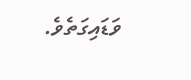ވަޑައިގަތެވެ.